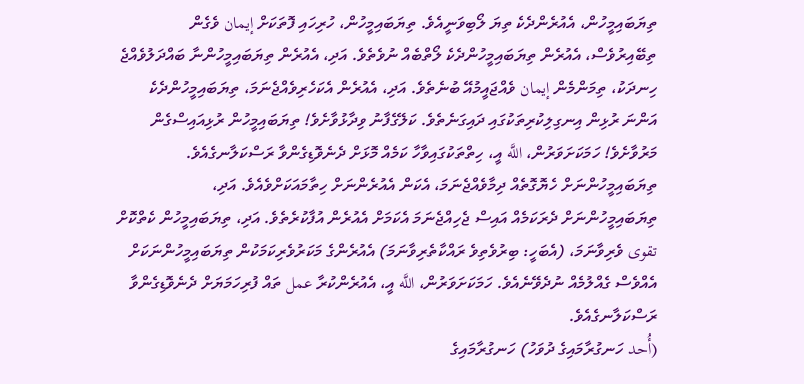ތިޔަބައިމީހުން، އެއުރެންދެކެ ތިޔަ ލޯބިވަނީއެވެ. ތިޔަބައިމީހުން، ހުރިހައި ފޮތަކަށް إيمان ވެގެން ތިބޭއިރުވެސް، އެއުރެން ތިޔަބައިމީހުންދެކެ ލޯތްބެއް ނުވެތެވެ. އަދި، އެއުރެން ތިޔަބައިމީހުންނާ ބައްދަލުވެއްޖެ ހިނދަކު، ތިމަންމެން إيمان ވެއްޖައީމުއޭ ބުނެތެވެ. އަދި، އެއުރެން އެކަހެރިވެއްޖެނަމަ، ތިޔަބައިމީހުންދެކެ އަންނަ ރުޅިން އިނގިލިކުރިތަކުގައި ދައިގަނެތެވެ. ކަލޭގެފާނު ވިދާޅުވާށެވެ! ތިޔަބައިމީހުން ރުޅިއައިސްގެން މަރުވާށެވެ! ހަމަކަށަވަރުން، اللَّه އީ، ހިތްތަކުގައިވާހާ ކަމެއް މޮޅަށް ދެނެވޮޑިގެންވާ ރަސްކަލާނގެއެވެ.
ތިޔަބައިމީހުންނަށް ހެޔޮގޮތެއް ދިމާވެއްޖެނަމަ، އެކަން އެއުރެންނަށް ހިތާމައަކަށްވެއެވެ. އަދި، ތިޔަބައިމީހުންނަށް ދެރަކަމެއް އައިސް ޖެހިއްޖެނަމަ އެކަމަށް އެއުރެން އުފާކުރެތެވެ. އަދި، ތިޔަބައިމީހުން ކެތްކޮށް تقوى ވެރިވާނަމަ، (އެބަހީ: ބިރުވެތިވެ ރައްކާތެރިވާނަމަ) އެއުރެންގެ މަކަރުވެރިކަމަކުން ތިޔަބައިމީހުންނަކަށް އެއްވެސް ގެއްލުމެއް ނުދެވޭނެއެވެ. ހަމަކަށަވަރުން، اللَّه އީ، އެއުރެންކުރާ عمل ތައް ފުރިހަމަޔަށް ދެނެވޮޑިގެންވާ ރަސްކަލާނގެއެވެ.
(أُحد ހަނގުރާމައިގެ ދުވަހު) ހަނގުރާމައިގެ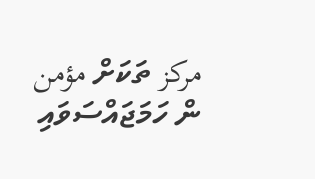مركز ތަކަށް مؤمن ން ހަމަޖައްސަވައި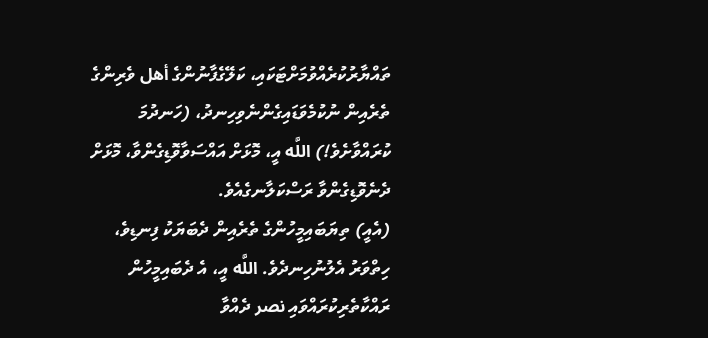ތައްޔާރުކުރެއްވުމަށްޓަކައި، ކަލޭގެފާނުންގެ أهل ވެރިންގެ ތެރެއިން ނުކުމެވަޑައިގެންނެވިހިނދު، (ހަނދުމަ ކުރައްވާށެވެ!) اللَّه އީ، މޮޅަށް އައްސަވާވޮޑިގެންވާ، މޮޅަށް ދެނެވޮޑިގެންވާ ރަސްކަލާނގެއެވެ.
(އެއީ) ތިޔަބައިމީހުންގެ ތެރެއިން ދެބަޔަކު ފިނޑިވެ، ހިތްވަރު އެލުނުހިނދެވެ. اللَّه އީ، އެ ދެބައިމީހުން ރައްކާތެރިކުރައްވައި نصر ދެއްވާ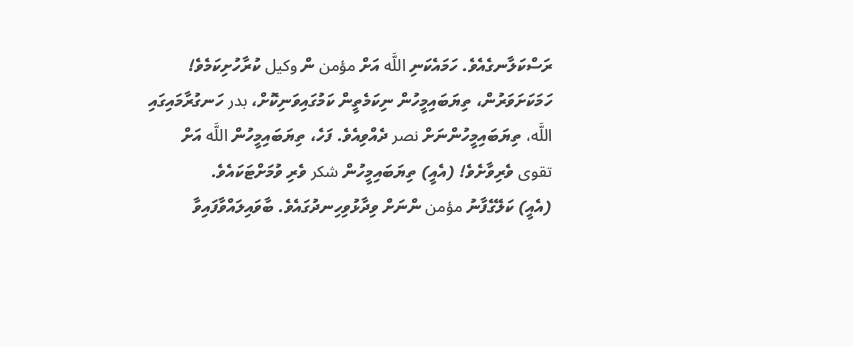ރަސްކަލާނގެއެވެ. ހަމައެކަނި اللَّه އަށް مؤمن ން وكيل ކުރާހުށިކަމެވެ!
ހަމަކަށަވަރުން، ތިޔަބައިމީހުން ނިކަމެތީން ކަމުގައިވަނިކޮށް، بدر ހަނގުރާމައިގައި اللَّه، ތިޔަބައިމީހުންނަށް نصر ދެއްވިއެވެ. ފަހެ، ތިޔަބައިމީހުން اللَّه އަށް تقوى ވެރިވާށެވެ! (އެއީ) ތިޔަބައިމީހުން شكر ވެރި ވުމަށްޓަކައެވެ.
(އެއީ) ކަލޭގެފާނު مؤمن ންނަށް ވިދާޅުވިހިނދުގައެވެ. ބާވައިލައްވާފައިވާ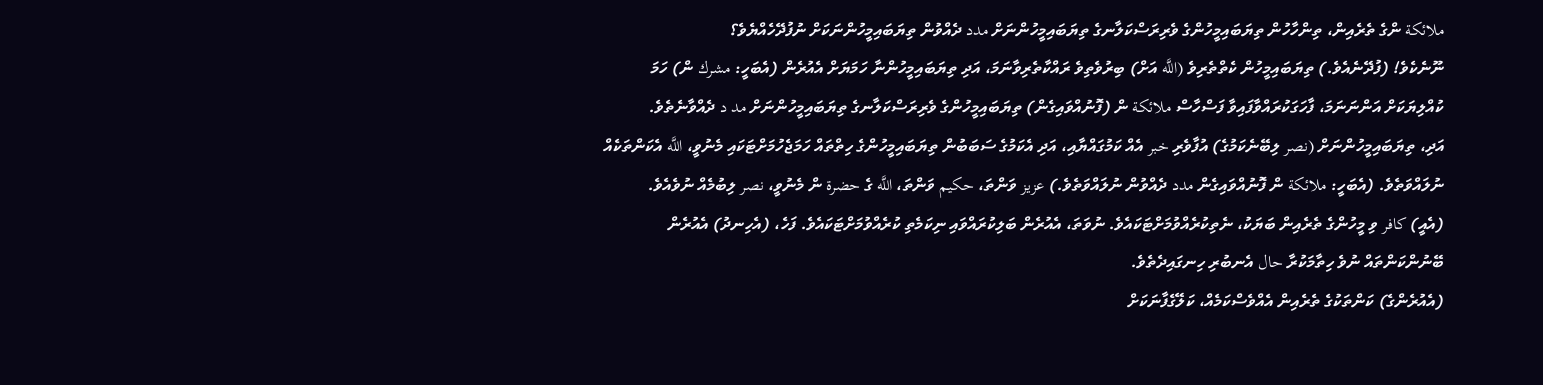ملائكة ންގެ ތެރެއިން، ތިންހާހުން ތިޔަބައިމީހުންގެ ވެރިރަސްކަލާނގެ ތިޔަބައިމީހުންނަށް مدد ދެއްވުން ތިޔަބައިމީހުންނަކަށް ނުފުދޭހެއްޔެވެ؟
ނޫނެކެވެ! (ފުދޭނެއެވެ.) ތިޔަބައިމީހުން ކެތްތެރިވެ (اللَّه އަށް) ބިރުވެތިވެ ރައްކާތެރިވާނަމަ، އަދި ތިޔަބައިމީހުންނާ ހަމަޔަށް އެއުރެން (އެބަހީ: مشرك ން) ހަމަ ކުއްލިޔަކަށް އަންނަނަމަ، ފާހަގަކުރައްވާފައިވާ ފަސްހާސް ملائكة ން (ފޮނުއްވައިގެން) ތިޔަބައިމީހުންގެ ވެރިރަސްކަލާނގެ ތިޔަބައިމީހުންނަށް مد د ދެއްވާނެތެވެ.
އަދި، ތިޔަބައިމީހުންނަށް (نصر ލިބޭނެކަމުގެ) އުފާވެރި خبر އެއް ކަމުގައްޔާއި، އަދި އެކަމުގެ ސަބަބުން ތިޔަބައިމީހުންގެ ހިތްތައް ހަމަޖެހުމަށްޓަކައި މެނުވީ، اللَّه އެކަންތަކެއް ނުލައްވަތެވެ. (އެބަހީ: ملائكة ން ފޮނުއްވައިގެން مدد ދެއްވުން ނުލައްވަތެވެ.) عزيز ވަންތަ، حكيم ވަންތަ، اللَّه ގެ حضرة ން މެނުވީ، نصر ލިބުމެއް ނުވެއެވެ.
(އެއީ) كافر ވި މީހުންގެ ތެރެއިން ބަޔަކު، ނެތިކުރެއްވުމަށްޓަކައެވެ. ނުވަތަ، އެއުރެން ބަލިކުރައްވައި ނިކަމެތި ކުރެއްވުމަށްޓަކައެވެ. ފަހެ، (އެހިނދު) އެއުރެން ބޭނުންކަންތައް ނުވެ ހިތާމަކުރާ حال އެނބުރި ހިނގައިދެތެވެ.
(އެއުރެންގެ) ކަންތަކުގެ ތެރެއިން އެއްވެސްކަމެއް، ކަލޭގެފާނަކަށް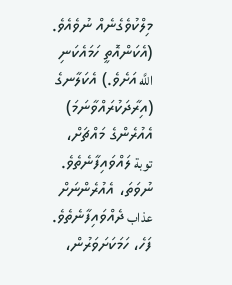މިލްކުވެގެނެއް ނުވެއެވެ. (އެކަންއޮތީ ހަމައެކަނި اللَّه އަށެވެ.) އެކަލާނގެ (އިރާދަކުރައްވާނަމަ) އެއުރެންގެ މައްޗަށް، توبة ލައްވައިފާނެތެވެ. ނުވަތަ، އެއުރެންނަށް عذاب ދެއްވައިފާނެތެވެ. ފަހެ، ހަމަކަށަވަރުން،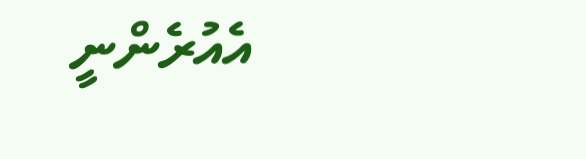އެއުރެންނީ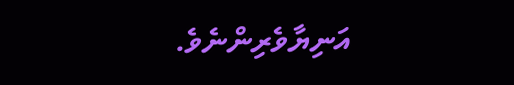އަނިޔާވެރިންނެވެ.